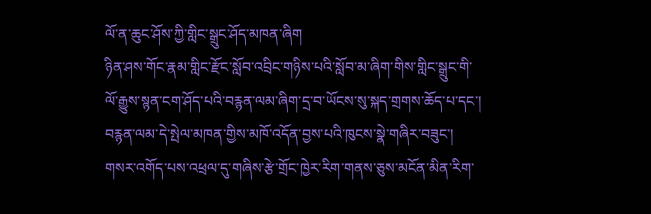ལོ་ན་ཆུང་ཤོས་ཀྱི་གླིང་སྒྲུང་ཤོད་མཁན་ཞིག
ཉིན་ཤས་གོང་རྣམ་གླིང་རྫོང་སློབ་འབྲིང་གཉིས་པའི་སློབ་མ་ཞིག་གིས་གླིང་སྒྲུང་གི་ལོ་རྒྱུས་སྙན་ངག་ཤོད་པའི་བརྙན་ལམ་ཞིག་དྲ་བ་ཡོངས་སུ་སྐད་གྲགས་ཆོད་པ་དང་། བརྙན་ལམ་དེ་སྤེལ་མཁན་གྱིས་མཁོ་འདོན་བྱས་པའི་ཁུངས་སྣེ་གཞིར་བཟུང་།
གསར་འགོད་པས་འཕྲལ་དུ་གཞིས་རྩེ་གྲོང་ཁྱེར་རིག་གནས་ཅུས་མངོན་མིན་རིག་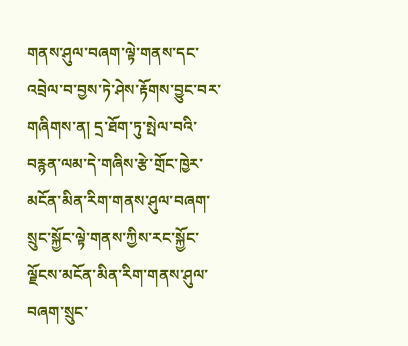གནས་ཤུལ་བཞག་ལྟེ་གནས་དང་འབྲེལ་བ་བྱས་ཏེ་ཤེས་རྟོགས་བྱུང་བར་གཞིགས་ན། དྲ་ཐོག་ཏུ་སྤེལ་བའི་བརྙན་ལམ་དེ་གཞིས་རྩེ་གྲོང་ཁྱེར་མངོན་མིན་རིག་གནས་ཤུལ་བཞག་སྲུང་སྐྱོང་ལྟེ་གནས་ཀྱིས་རང་སྐྱོང་ལྗོངས་མངོན་མིན་རིག་གནས་ཤུལ་བཞག་སྲུང་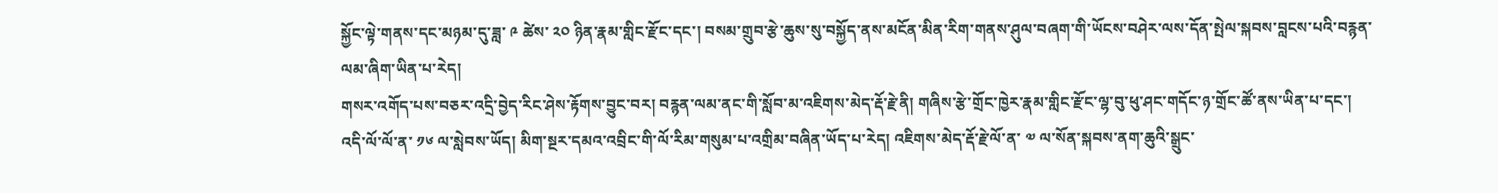སྐྱོང་ལྟེ་གནས་དང་མཉམ་དུ་ཟླ་ ༩ ཚེས་ ༢༠ ཉིན་རྣམ་གླིང་རྫོང་དང་། བསམ་གྲུབ་རྩེ་ཆུས་སུ་བསྐྱོད་ནས་མངོན་མིན་རིག་གནས་ཤུལ་བཞག་གི་ཡོངས་བཤེར་ལས་དོན་སྤེལ་སྐབས་བླངས་པའི་བརྙན་ལམ་ཞིག་ཡིན་པ་རེད།
གསར་འགོད་པས་བཅར་འདྲི་བྱེད་རིང་ཤེས་རྟོགས་བྱུང་བར། བརྙན་ལམ་ནང་གི་སློབ་མ་འཇིགས་མེད་རྡོ་རྗེ་ནི། གཞིས་རྩེ་གྲོང་ཁྱེར་རྣམ་གླིང་རྫོང་ལྷ་བུ་ཕུ་ཤང་གདོང་ཉ་གྲོང་ཚོ་ནས་ཡིན་པ་དང་། འདི་ལོ་ལོ་ན་ ༡༦ ལ་སླེབས་ཡོད། མིག་སྔར་དམའ་འབྲིང་གི་ལོ་རིམ་གསུམ་པ་འགྲིམ་བཞིན་ཡོད་པ་རེད། འཇིགས་མེད་རྡོ་རྗེ་ལོ་ན་ ༧ ལ་སོན་སྐབས་ནག་ཆུའི་སྒྲུང་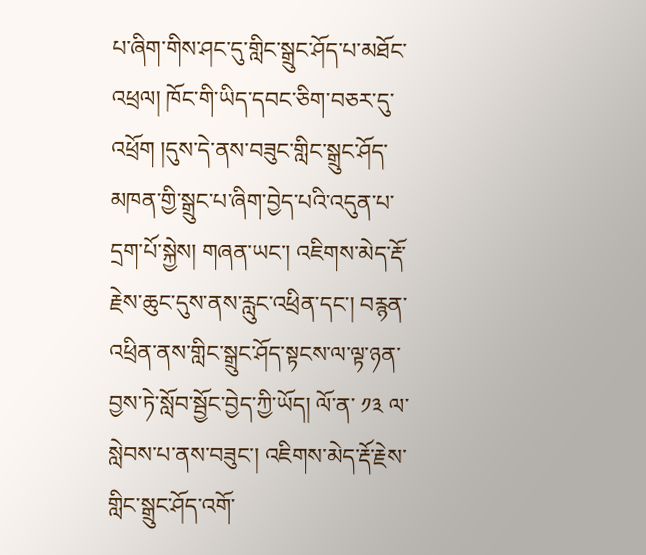པ་ཞིག་གིས་ཤང་དུ་གླིང་སྒྲུང་ཤོད་པ་མཐོང་འཕྲལ། ཁོང་གི་ཡིད་དབང་ཅིག་བཅར་དུ་འཕྲོག །དུས་དེ་ནས་བཟུང་གླིང་སྒྲུང་ཤོད་མཁན་གྱི་སྒྲུང་པ་ཞིག་བྱེད་པའི་འདུན་པ་དྲག་པོ་སྐྱེས། གཞན་ཡང་། འཇིགས་མེད་རྡོ་རྗེས་ཆུང་དུས་ནས་རླུང་འཕྲིན་དང་། བརྙན་འཕྲིན་ནས་གླིང་སྒྲུང་ཤོད་སྟངས་ལ་ལྟ་ཉན་བྱས་ཏེ་སློབ་སྦྱོང་བྱེད་ཀྱི་ཡོད། ལོ་ན་ ༡༣ ལ་སླེབས་པ་ནས་བཟུང་། འཇིགས་མེད་རྡོ་རྗེས་གླིང་སྒྲུང་ཤོད་འགོ་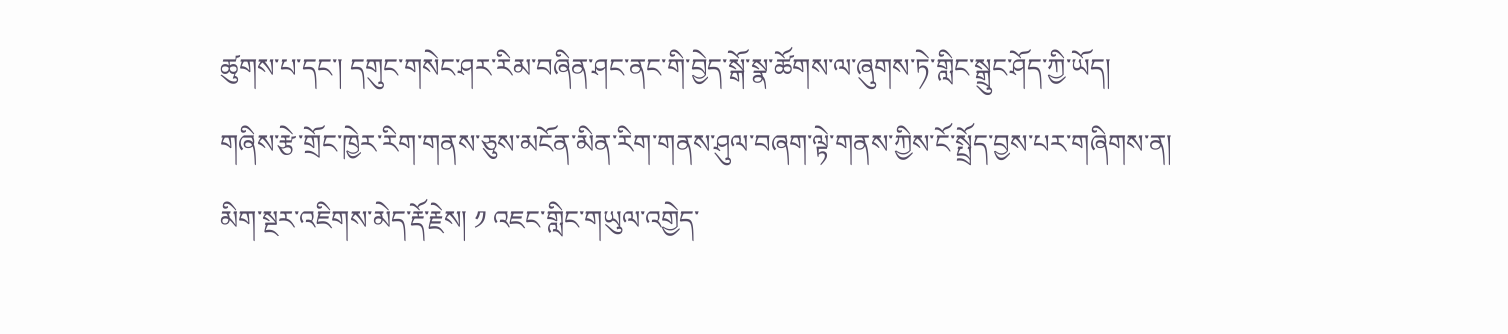ཚུགས་པ་དང་། དགུང་གསེང་ཤར་རིམ་བཞིན་ཤང་ནང་གི་བྱེད་སྒོ་སྣ་ཚོགས་ལ་ཞུགས་ཏེ་གླིང་སྒྲུང་ཤོད་ཀྱི་ཡོད།
གཞིས་རྩེ་གྲོང་ཁྱེར་རིག་གནས་ཅུས་མངོན་མིན་རིག་གནས་ཤུལ་བཞག་ལྟེ་གནས་ཀྱིས་ངོ་སྤྲོད་བྱས་པར་གཞིགས་ན། མིག་སྔར་འཇིགས་མེད་རྡོ་རྗེས། ༡ འཇང་གླིང་གཡུལ་འགྱེད་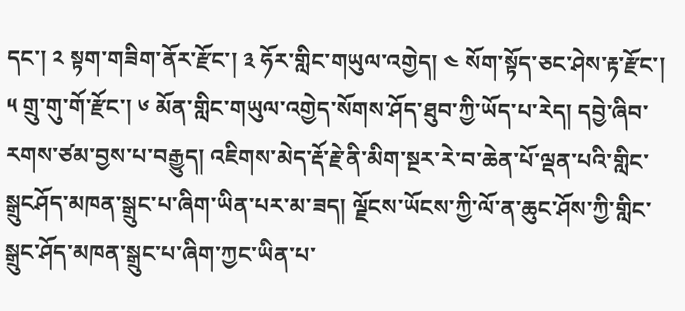དང་། ༢ སྟག་གཟིག་ནོར་རྫོང་། ༣ ཧོར་གླིང་གཡུལ་འགྱེད། ༤ སོག་སྟོད་ཅང་ཤེས་རྟ་རྫོང་། ༥ གྲུ་གུ་གོ་རྫོང་། ༦ མོན་གླིང་གཡུལ་འགྱེད་སོགས་ཤོད་ཐུབ་ཀྱི་ཡོད་པ་རེད། དབྱེ་ཞིབ་རགས་ཙམ་བྱས་པ་བརྒྱུད། འཇིགས་མེད་རྡོ་རྗེ་ནི་མིག་སྔར་རེ་བ་ཆེན་པོ་ལྡན་པའི་གླིང་སྒྲུངཤོད་མཁན་སྒྲུང་པ་ཞིག་ཡིན་པར་མ་ཟད། ལྗོངས་ཡོངས་ཀྱི་ལོ་ན་ཆུང་ཤོས་ཀྱི་གླིང་སྒྲུང་ཤོད་མཁན་སྒྲུང་པ་ཞིག་ཀྱང་ཡིན་པ་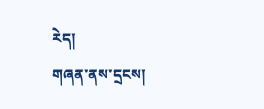རེད།
གཞན་ནས་དྲངས།